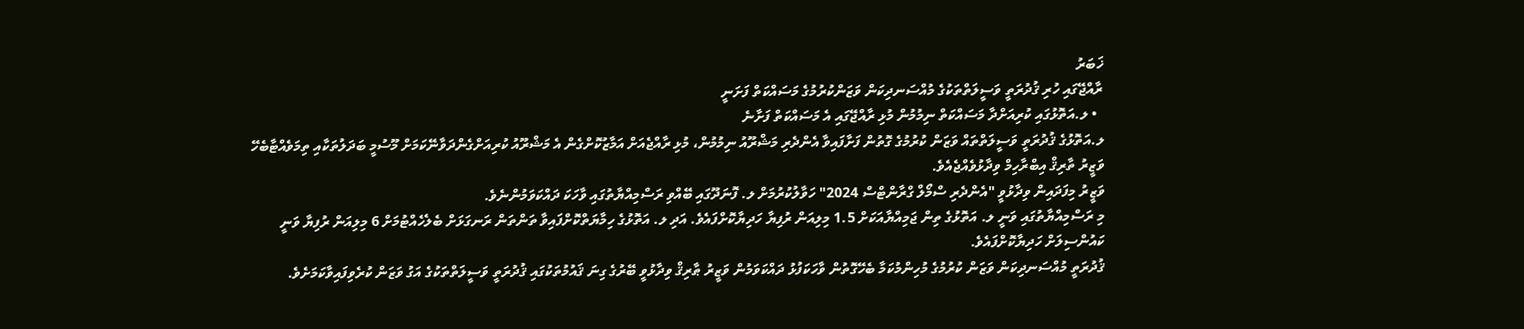ޚަބަރު
ރާއްޖޭގައި ހުރި ޤުދުރަތީ ވަސީލަތްތަކުގެ މުއްސަނދިކަން ވަޒަންކުރުމުގެ މަސައްކަތް ފަށަނީ
  • ލ.އަތޮޅުގައި ކުރިއަށްދާ މަސައްކަތް ނިމުމުން މުޅި ރާއްޖޭގައި އެ މަސައްކަތް ފަށާނެ
ލ.އަތޮޅުގެ ޤުދުރަތީ ވަސީލަތްތައް ވަޒަން ކުރުމުގެ ގޮތުން ފަށާފައިވާ އެންދެރި މަޝްރޫއު ނިމުމުން، މުޅި ރާއްޖެއަށް އަމާޒުކޮށްގެން އެ މަޝްރޫއު ކުރިއަށްގެންދަވާނޭކަމަށް މޫސުމީ ބަދަލުތަކާއި ތިމަވެއްޓާބެހޭ ވަޒީރު ތާރިޤް އިބްރާހިމް ވިދާޅުވެއްޖެއެވެ.
ވަޒީރު މިފަދައިން ވިދާޅުވީ "އެންދެރި ސްމޯލް ގްރާންޓްސް 2024" ހަވާލުކުރުމަށް ލ. ފޮނަދޫގައި ބޭއްވި ރަސްމިއްޔާތުގައި ވާހަކަ ދައްކަވަމުންނެވެ.
މި ރަސްމިއްޔާތުގައި ވަނީ ލ. އަތޮޅުގެ ތިން ޖަމިއްޔާއަކަށް 1.5 މިލިއަން ރުފިޔާ ހަދިޔާކޮށްފައެވެ. އަދި ލ. އަތޮޅުގެ ހިމާޔަތްކޮށްފައިވާ ތަންތަން ރަނގަޅަށް ބެލެހެއްޓުމަށް 6 މިލިއަން ރުފިޔާ ވަނީ ކައުންސިލަށް ހަދިޔާކޮށްފައެވެ.
ޤުދުރަތީ މުއްސަނދިކަން ވަޒަން ކުރުމުގެ މުހިންމުކަމާ ބެހޭގޮތުން ވާހަކަފުޅު ދައްކަވަމުން ވަޒީރު ޠާރިޤް ވިދާޅުވީ ބޭރުގެ ގިނަ ޤައުމުތަކުގައި ޤުދުރަތީ ވަސީލަތްތަކުގެ އަގު ވަޒަން ކުރެވިފައިވާކަމަށެވެ.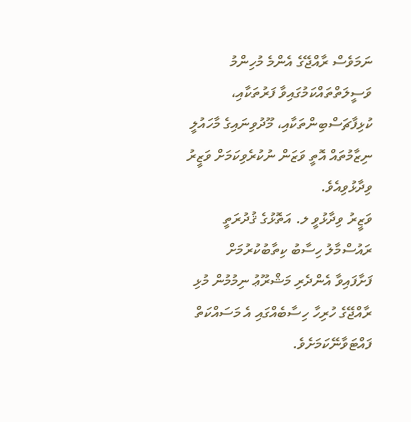ނަމަވެސް ރާއްޖޭގެ އެންމެ މުހިންމު ވަސީލަތްތައްކަމުގައިވާ ފަރުތަކާއި، ކުޅިފާޗަސްބިންތަކާއި، މޫދުވިނައިގެ މާހައުލީ ނިޒާމުތައް އޮތީ ވަޒަން ނުކުރެވިކަމަށް ވަޒީރު ވިދާޅުވިއެވެ.
ވަޒީރު ވިދާޅުވީ ލ. އަތޮޅުގެ ޤުދުރަތީ ރައުސްމާލު ހިސާބު ކިތާބުކުރުމަށް ފަށާފައިވާ އެންދެރި މަޝްރޫޢު ނިމުމުން މުޅި ރާއްޖޭގެ ހުރިހާ ހިސާބެއްގައި އެ މަސައްކަތް ފައްޓަވާނޭކަމަށެވެ.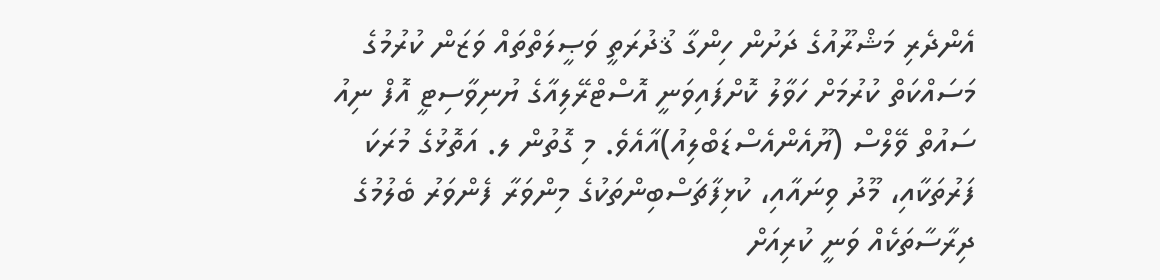އެންދެރި މަޝްރޫއުގެ ދަށުން ހިންގާ ޤުދުރަތީ ވަޞީލަތްތައް ވަޒަން ކުރުމުގެ މަސައްކަތް ކުރުމަށް ހަވާލު ކޮށްފައިވަނީ އޮސްޓްރޭލިއާގެ ޔުނިވާސިޓީ އޮފް ނިއު ސައުތް ވޭލްސް (ޔޫއެންއެސްޑަބްލިއު)އާއެވެ. މި ގޮތުން ލ. އަތޮޅުގެ މުރަކަ ފަރުތަކާއި، މޫދު ވިނައާއި، ކުޅިފާޗަސްބިންތަކުގެ މިންވަރާ ފެންވަރު ބެލުމުގެ ދިރާސާތަކެއް ވަނީ ކުރިއަށް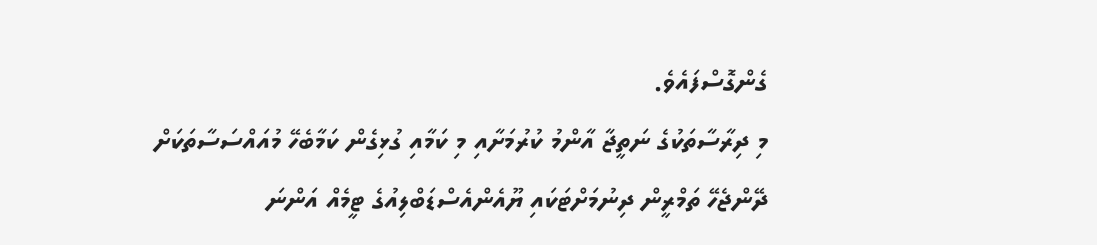ގެންގޮސްފައެވެ.
މި ދިރާސާތަކުގެ ނަތީޖާ އާންމު ކުރުމަށާއި މި ކަމާއި ގުޅިގެން ކަމާބެހޭ މުއައްސަސާތަކަށް ދޭންޖެހޭ ތަމްރީން ދިނުމަށްޓަކައި ޔޫއެންއެސްޑަބްލިއުގެ ޓީމެއް އަންނަ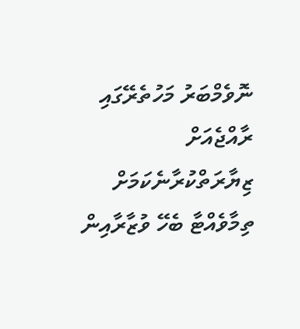ނޮވެމްބަރު މަހުތެރޭގައި ރާއްޖެއަށް ޒިޔާރަތްކުރާނެކަމަށް ތިމާވެއްޓާ ބެހޭ ވުޒާރާއިން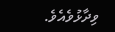ވިދާޅުވެއެވެ.